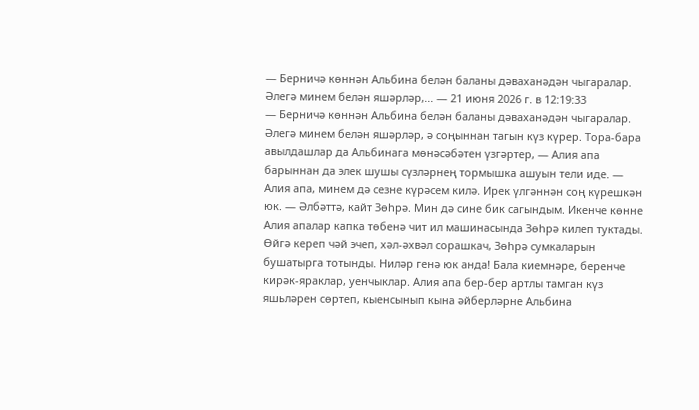— Берничә көннән Альбина белән баланы дәваханәдән чыгаралар. Әлегә минем белән яшәрләр,... — 21 июня 2026 г. в 12:19:33
— Берничә көннән Альбина белән баланы дәваханәдән чыгаралар. Әлегә минем белән яшәрләр, ә соңыннан тагын күз күрер. Тора-бара авылдашлар да Альбинага мөнәсәбәтен үзгәртер, — Алия апа барыннан да элек шушы сүзләрнең тормышка ашуын тели иде. — Алия апа, минем дә сезне күрәсем килә. Ирек үлгәннән соң күрешкән юк. — Әлбәттә, кайт Зөһрә. Мин дә сине бик сагындым. Икенче көнне Алия апалар капка төбенә чит ил машинасында Зөһрә килеп туктады. Өйгә кереп чәй эчеп, хәл-әхвәл сорашкач, Зөһрә сумкаларын бушатырга тотынды. Ниләр генә юк анда! Бала киемнәре, беренче кирәк-яраклар, уенчыклар. Алия апа бер-бер артлы тамган күз яшьләрен сөртеп, кыенсынып кына әйберләрне Альбина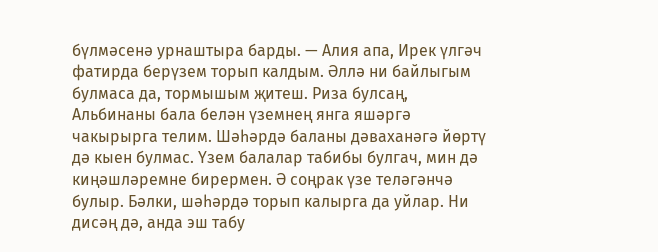бүлмәсенә урнаштыра барды. — Алия апа, Ирек үлгәч фатирда берүзем торып калдым. Әллә ни байлыгым булмаса да, тормышым җитеш. Риза булсаң, Альбинаны бала белән үземнең янга яшәргә чакырырга телим. Шәһәрдә баланы дәваханәгә йөртү дә кыен булмас. Үзем балалар табибы булгач, мин дә киңәшләремне бирермен. Ә соңрак үзе теләгәнчә булыр. Бәлки, шәһәрдә торып калырга да уйлар. Ни дисәң дә, анда эш табу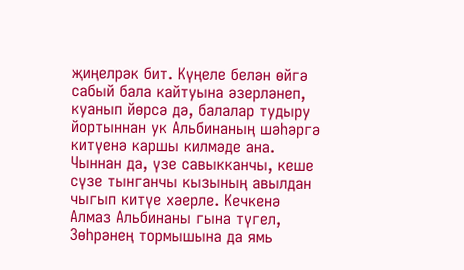җиңелрәк бит. Күңеле белән өйгә сабый бала кайтуына әзерләнеп, куанып йөрсә дә, балалар тудыру йортыннан ук Альбинаның шәһәргә китүенә каршы килмәде ана. Чыннан да, үзе савыкканчы, кеше сүзе тынганчы кызының авылдан чыгып китүе хәерле. Кечкенә Алмаз Альбинаны гына түгел, Зөһрәнең тормышына да ямь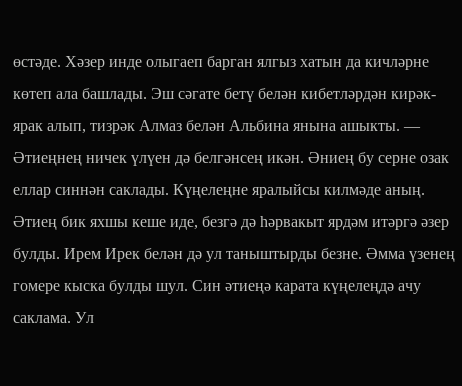өстәде. Хәзер инде олыгаеп барган ялгыз хатын да кичләрне көтеп ала башлады. Эш сәгате бетү белән кибетләрдән кирәк-ярак алып, тизрәк Алмаз белән Альбина янына ашыкты. — Әтиеңнең ничек үлүен дә белгәнсең икән. Әниең бу серне озак еллар синнән саклады. Күңелеңне яралыйсы килмәде аның. Әтиең бик яхшы кеше иде, безгә дә һәрвакыт ярдәм итәргә әзер булды. Ирем Ирек белән дә ул таныштырды безне. Әмма үзенең гомере кыска булды шул. Син әтиеңә карата күңелеңдә ачу саклама. Ул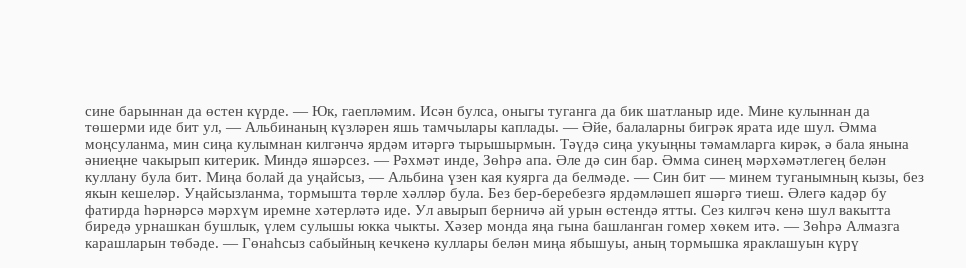сине барыннан да өстен күрде. — Юк, гаепләмим. Исән булса, оныгы туганга да бик шатланыр иде. Мине кулыннан да төшерми иде бит ул, — Альбинаның күзләрен яшь тамчылары каплады. — Әйе, балаларны бигрәк ярата иде шул. Әмма моңсуланма, мин сиңа кулымнан килгәнчә ярдәм итәргә тырышырмын. Тәүдә сиңа укуыңны тәмамларга кирәк, ә бала янына әниеңне чакырып китерик. Миндә яшәрсез. — Рәхмәт инде, Зөһрә апа. Әле дә син бар. Әмма синең мәрхәмәтлегең белән куллану була бит. Миңа болай да уңайсыз, — Альбина үзен кая куярга да белмәде. — Син бит — минем туганымның кызы, без якын кешеләр. Уңайсызланма, тормышта төрле хәлләр була. Без бер-беребезгә ярдәмләшеп яшәргә тиеш. Әлегә кадәр бу фатирда һәрнәрсә мәрхүм иремне хәтерләтә иде. Ул авырып берничә ай урын өстендә ятты. Сез килгәч кенә шул вакытта биредә урнашкан бушлык, үлем сулышы юкка чыкты. Хәзер монда яңа гына башланган гомер хөкем итә. — Зөһрә Алмазга карашларын төбәде. — Гөнаһсыз сабыйның кечкенә куллары белән миңа ябышуы, аның тормышка яраклашуын күрү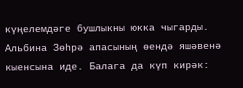күңелемдәге бушлыкны юкка чыгарды. Альбина Зөһрә апасының өендә яшәвенә кыенсына иде. Балага да күп кирәк: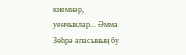киемнәр, уенчыклар... Әмма Зөһрә апасының бу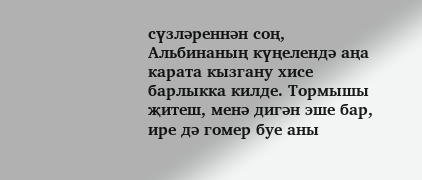сүзләреннән соң, Альбинаның күңелендә аңа карата кызгану хисе барлыкка килде. Тормышы җитеш, менә дигән эше бар, ире дә гомер буе аны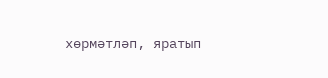хөрмәтләп, яратып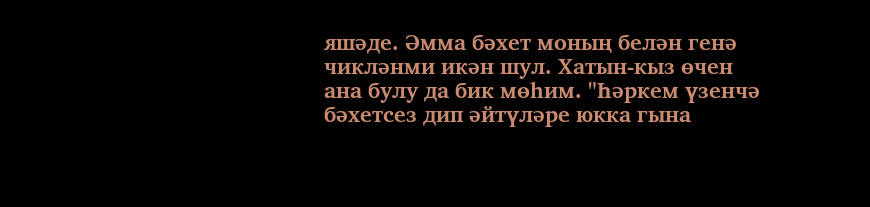яшәде. Әмма бәхет моның белән генә чикләнми икән шул. Хатын-кыз өчен ана булу да бик мөһим. "Һәркем үзенчә бәхетсез дип әйтүләре юкка гына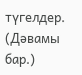түгелдер. (Дәвамы бар.)